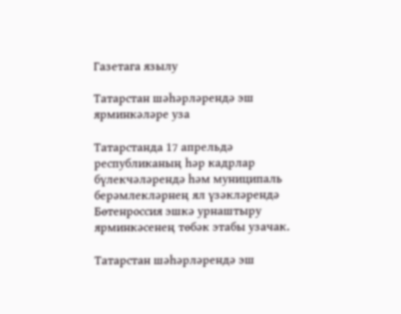Газетага язылу

Татарстан шәһәрләрендә эш ярминкәләре уза

Татарстанда 17 апрельдә республиканың һәр кадрлар бүлекчәләрендә һәм муниципаль берәмлекләрнең ял үзәкләрендә Бөтенроссия эшкә урнаштыру ярминкәсенең төбәк этабы узачак.

Татарстан шәһәрләрендә эш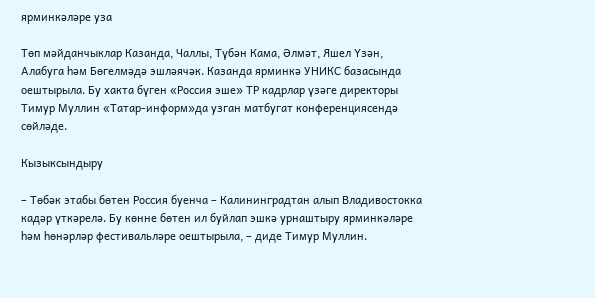ярминкәләре уза

Төп мәйданчыклар Казанда, Чаллы, Түбән Кама, Әлмәт, Яшел Үзән, Алабуга һәм Бөгелмәдә эшләячәк. Казанда ярминкә УНИКС базасында оештырыла. Бу хакта бүген «Россия эше» ТР кадрлар үзәге директоры Тимур Муллин «Татар-информ»да узган матбугат конференциясендә сөйләде.

Кызыксындыру

– Төбәк этабы бөтен Россия буенча – Калининградтан алып Владивостокка кадәр үткәрелә. Бу көнне бөтен ил буйлап эшкә урнаштыру ярминкәләре һәм һөнәрләр фестивальләре оештырыла, – диде Тимур Муллин.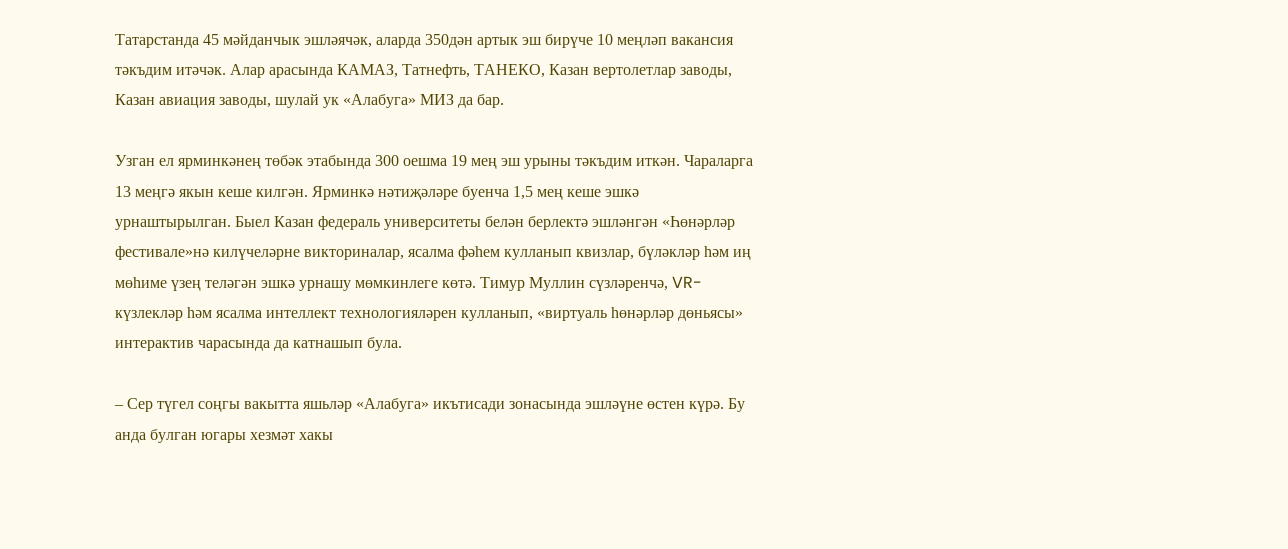Татарстанда 45 мәйданчык эшләячәк, аларда 350дән артык эш бирүче 10 меңләп вакансия тәкъдим итәчәк. Алар арасында КАМАЗ, Татнефть, ТАНЕКО, Казан вертолетлар заводы, Казан авиация заводы, шулай ук «Алабуга» МИЗ да бар.

Узган ел ярминкәнең төбәк этабында 300 оешма 19 мең эш урыны тәкъдим иткән. Чараларга 13 меңгә якын кеше килгән. Ярминкә нәтиҗәләре буенча 1,5 мең кеше эшкә урнаштырылган. Быел Казан федераль университеты белән берлектә эшләнгән «Һөнәрләр фестивале»нә килүчеләрне викториналар, ясалма фәһем кулланып квизлар, бүләкләр һәм иң мөһиме үзең теләгән эшкә урнашу мөмкинлеге көтә. Тимур Муллин сүзләренчә, VR-күзлекләр һәм ясалма интеллект технологияләрен кулланып, «виртуаль һөнәрләр дөньясы» интерактив чарасында да катнашып була.

– Сер түгел соңгы вакытта яшьләр «Алабуга» икътисади зонасында эшләүне өстен күрә. Бу анда булган югары хезмәт хакы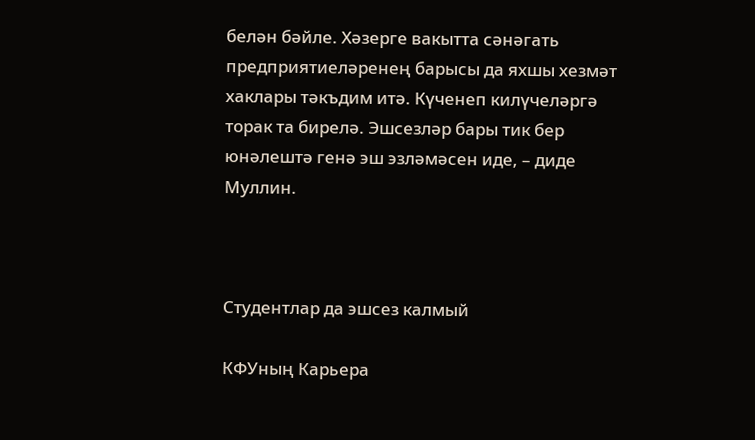белән бәйле. Хәзерге вакытта сәнәгать предприятиеләренең барысы да яхшы хезмәт хаклары тәкъдим итә. Күченеп килүчеләргә торак та бирелә. Эшсезләр бары тик бер юнәлештә генә эш эзләмәсен иде, – диде Муллин.



Студентлар да эшсез калмый

КФУның Карьера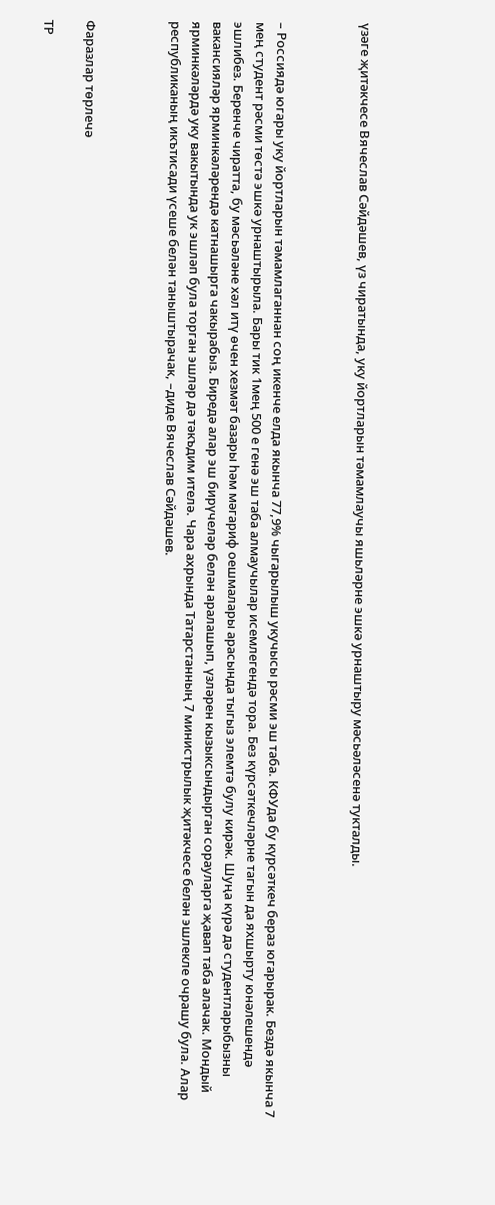үзәге җитәкчесе Вячеслав Сәйдәшев, үз чиратында, уку йортларын тәмамлаучы яшьләрне эшкә урнаштыру мәсьәләсенә тукталды.



– Россиядә югары уку йортларын тәмамлаганнан соң икенче елда якынча 77,9% чыгарылыш укучысы рәсми эш таба. КФУда бу күрсәткеч бераз югарырак. Бездә якынча 7 мең студент рәсми төстә эшкә урнаштырыла. Бары тик 1мең 500 е генә эш таба алмаучылар исемлегендә тора. Без күрсәткечләрне тагын да яхшырту юнәлешендә эшлибез. Беренче чиратта, бу мәсьәләне хәл итү өчен хезмәт базары һәм мәгариф оешмалары арасында тыгыз элемтә булу кирәк. Шуңа күрә дә студентларыбызны вакансияләр ярминкәләрендә катнашырга чакырабыз. Биредә алар эш бирүчеләр белән аралашып, үзләрен кызыксындырган сорауларга җавап таба алачак. Мондый ярминкәләрдә уку вакытында ук эшләп була торган эшләр дә тәкъдим ителә. Чара ахрында Татарстанның 7 министрылык җитәкчесе белән эшлекле очрашу була. Алар республиканың икътисади үсеше белән таныштырачак, –диде Вячеслав Сәйдәшев.



Фаразлар төрлечә

ТР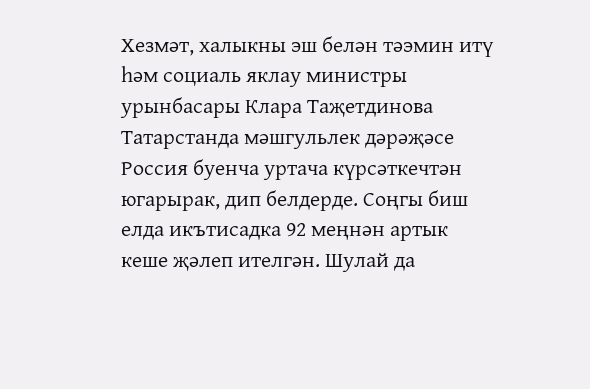Хезмәт, халыкны эш белән тәэмин итү һәм социаль яклау министры урынбасары Клара Таҗетдинова Татарстанда мәшгульлек дәрәҗәсе Россия буенча уртача күрсәткечтән югарырак, дип белдерде. Соңгы биш елда икътисадка 92 меңнән артык кеше җәлеп ителгән. Шулай да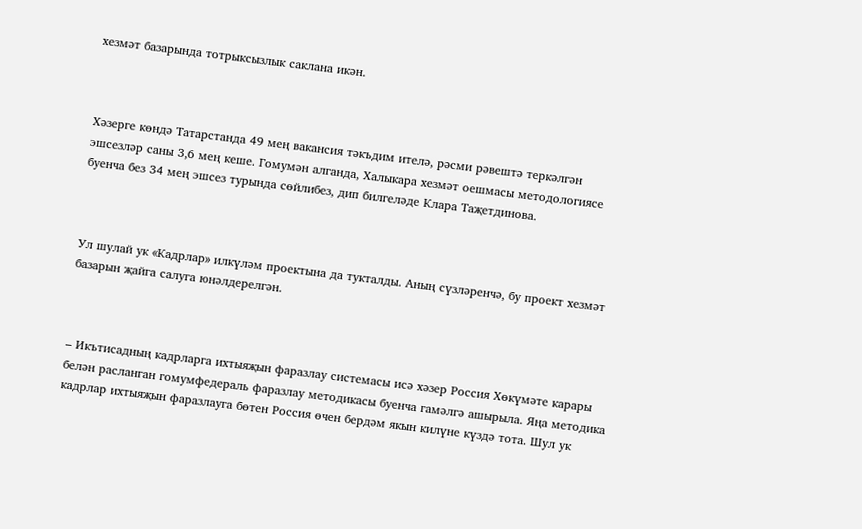хезмәт базарында тотрыксызлык саклана икән.



Хәзерге көндә Татарстанда 49 мең вакансия тәкъдим ителә, рәсми рәвештә теркәлгән эшсезләр саны 3,6 мең кеше. Гомумән алганда, Халыкара хезмәт оешмасы методологиясе буенча без 34 мең эшсез турында сөйлибез, дип билгеләде Клара Таҗетдинова.



Ул шулай ук «Кадрлар» илкүләм проектына да тукталды. Аның сүзләренчә, бу проект хезмәт базарын җайга салуга юнәлдерелгән.



– Икътисадның кадрларга ихтыяҗын фаразлау системасы исә хәзер Россия Хөкүмәте карары белән расланган гомумфедераль фаразлау методикасы буенча гамәлгә ашырыла. Яңа методика кадрлар ихтыяҗын фаразлауга бөтен Россия өчен бердәм якын килүне күздә тота. Шул ук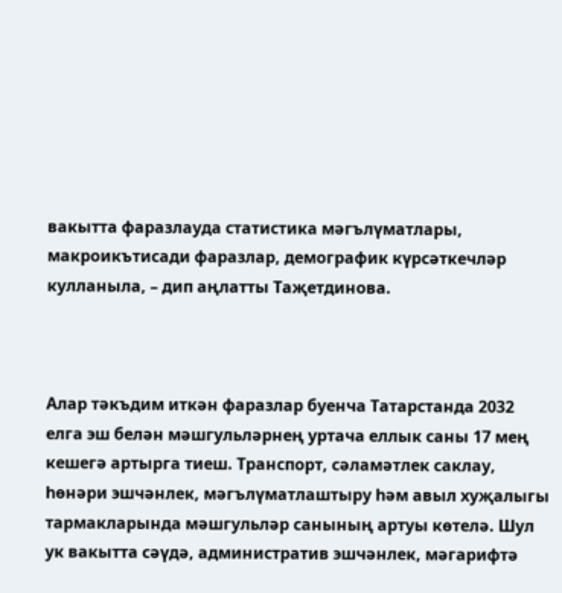вакытта фаразлауда статистика мәгълүматлары, макроикътисади фаразлар, демографик күрсәткечләр кулланыла, – дип аңлатты Таҗетдинова.



Алар тәкъдим иткән фаразлар буенча Татарстанда 2032 елга эш белән мәшгульләрнең уртача еллык саны 17 мең кешегә артырга тиеш. Транспорт, сәламәтлек саклау, һөнәри эшчәнлек, мәгълүматлаштыру һәм авыл хуҗалыгы тармакларында мәшгульләр санының артуы көтелә. Шул ук вакытта сәүдә, административ эшчәнлек, мәгарифтә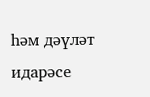һәм дәүләт идарәсе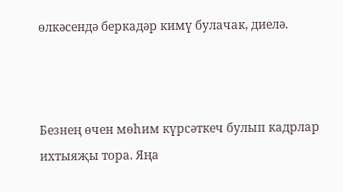өлкәсендә беркадәр кимү булачак, диелә.



Безнең өчен мөһим күрсәткеч булып кадрлар ихтыяҗы тора. Яңа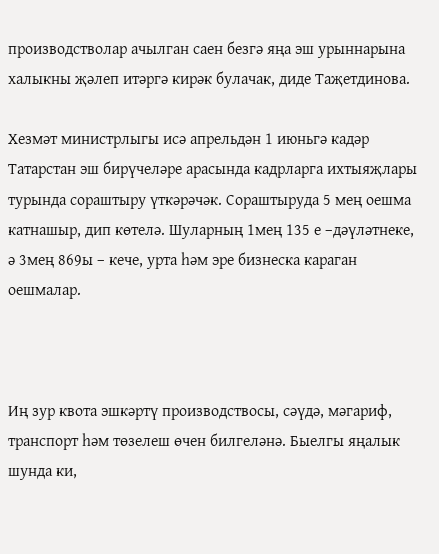производстволар ачылган саен безгә яңа эш урыннарына халыкны җәлеп итәргә кирәк булачак, диде Таҗетдинова.

Хезмәт министрлыгы исә апрельдән 1 июньгә кадәр Татарстан эш бирүчеләре арасында кадрларга ихтыяҗлары турында сораштыру үткәрәчәк. Сораштыруда 5 мең оешма катнашыр, дип көтелә. Шуларның 1мең 135 е –дәүләтнеке, ә 3мең 869ы – кече, урта һәм эре бизнеска караган оешмалар.



Иң зур квота эшкәртү производствосы, сәүдә, мәгариф, транспорт һәм төзелеш өчен билгеләнә. Быелгы яңалык шунда ки,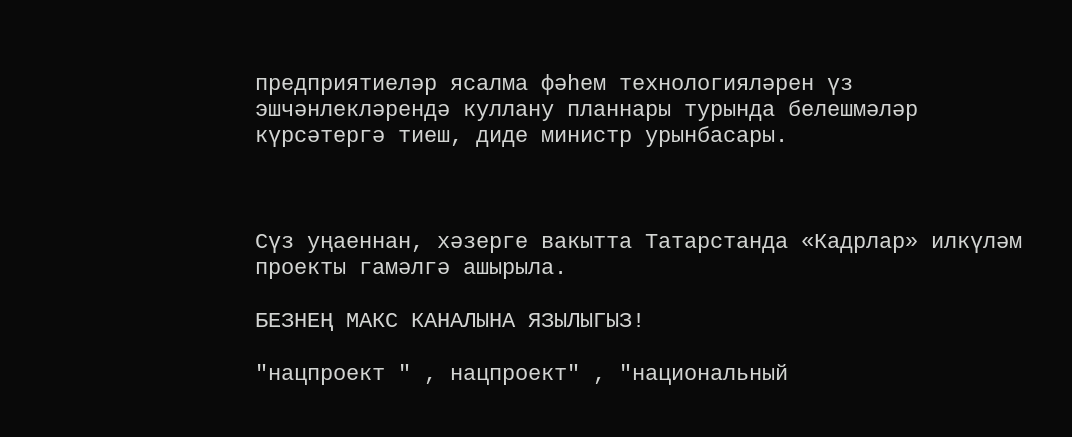предприятиеләр ясалма фәһем технологияләрен үз эшчәнлекләрендә куллану планнары турында белешмәләр күрсәтергә тиеш, диде министр урынбасары.



Сүз уңаеннан, хәзерге вакытта Татарстанда «Кадрлар» илкүләм проекты гамәлгә ашырыла.

БЕЗНЕҢ МАКС КАНАЛЫНА ЯЗЫЛЫГЫЗ!

"нацпроект " , нацпроект" , "национальный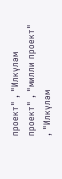проект" , "Илкүләм проект" , "милли проект" , "Илкүләм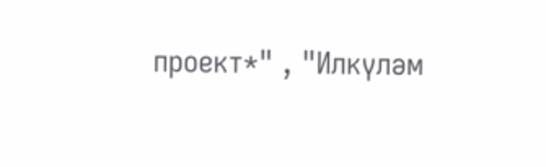проект*" , "Илкүләм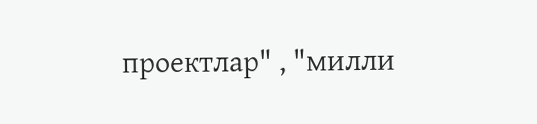проектлар" , "милли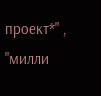проект*" , "милли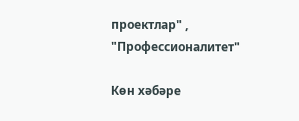проектлар" , "Профессионалитет"

Көн хәбәре